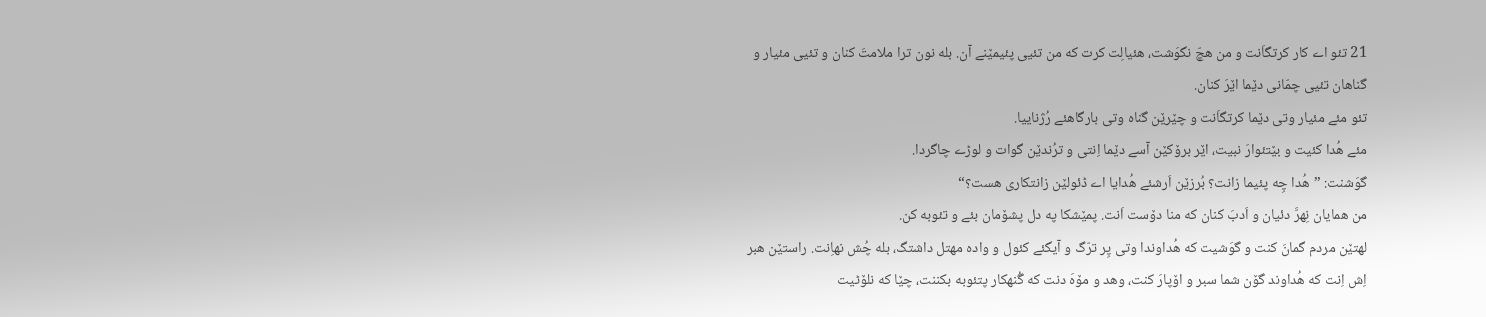21 تئو اے کار کرتگاَنت و من هچّ نگوَشت، هئیالِت کرت که من تئیی پئیمێنے آن. بله نون ترا ملامتَ کنان و تئیی مئیار و گناهان تئیی چمّانی دێما اێرَ کنان.
تئو مئے مئیار وتی دێما کرتگاَنت و چێرێن گناه وتی بارگاهئے رُژناییا.
مئے هُدا کئیت و بێتئوارَ نبیت، اێر برۆکێن آسے دێما اِنتی و ترُندێن گوات و لوڑے چاگردا.
گوَشنت: ”هُدا چِه پئیما زانت؟ بُرزێن اَرشئے هُدایا اے ڈئولێن زانتکاری هست؟“
من همایان نِهرَّ دئیان و اَدبَ کنان که منا دۆست اَنت. پمێشکا په دل پشۆمان بئے و تئوبه کن.
لهتێن مردم گمانَ کنت و گوَشیت که هُداوندا وتی پِر ترّگ و آیگئے کئول و واده مهتل داشتگ، بله چُش نهاِنت. راستێن هبر اِش اِنت که هُداوند گۆن شما سبر و اۆپارَ کنت، وهد و مۆهَ دنت که گُنهکار پتئوبه بکننت، چێا که نلۆٹیت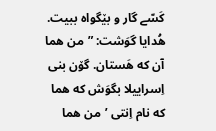کَسّے گار و بێگواه ببیت.
هُدایا گوَشت: ”من هما آن که هَستان. گۆن بنی اِسراییلا بگوَش که هما که نام اِنتی ’من هما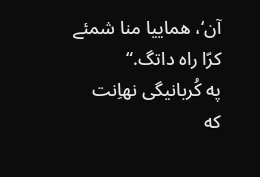آن‘، هماییا منا شمئے کرّا راه داتگ.“
په کُربانیگی نهاِنت که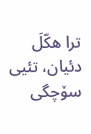ترا هکّلَ دئیان، تئیی سۆچگی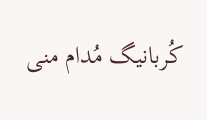کُربانیگ مُدام منی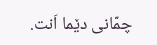چمّانی دێما اَنت.